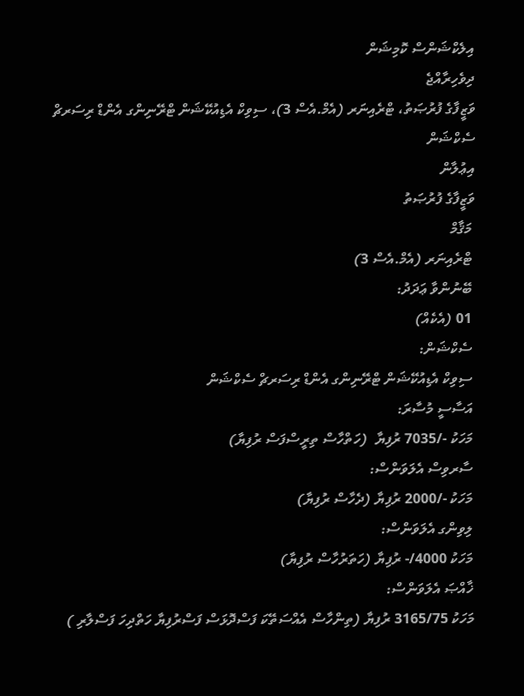އިލެކްޝަންސް ކޮމިޝަން
ދިވެހިރާއްޖެ
ވަޒީފާގެ ފުރުޞަތު، ޓްރެއިނަރ (އެމް.އެސް 3)، ސިވިކް އެޑިއުކޭޝަން ޓްރޭނިންގ އެންޑް ރިސަރޗް ސެކްޝަން
އިޢުލާން
ވަޒީފާގެ ފުރުޞަތު
 މަޤާމް
 ޓްރެއިނަރ (އެމް.އެސް 3)
 ބޭނުންވާ ޢަދަދު:
 01 (އެކެއް)
 ސެކްޝަން:
 ސިވިކް އެޑިއުކޭޝަން ޓްރޭނިންގ އެންޑް ރިސަރޗް ސެކްޝަން
 އަސާސީ މުސާރަ:
 މަހަކު -/7035 ރުފިޔާ  (ހަތްހާސް ތިރީސްފަސް ރުފިޔާ)
 ސާރވިސް އެލަވަންސް:
 މަހަކު -/2000 ރުފިޔާ (ދެހާސް ރުފިޔާ)
 ލިވިންގ އެލަވަންސް:
 މަހަކު 4000/- ރުފިޔާ (ހަތަރުހާސް ރުފިޔާ)
 ޚާއްޞަ އެލަވަންސް:
 މަހަކު 3165/75 ރުފިޔާ (ތިންހާސް އެއްސަތޭކަ ފަސްދޮޅަސް ފަސްރުފިޔާ ހަތްދިހަ ފަސްލާރި )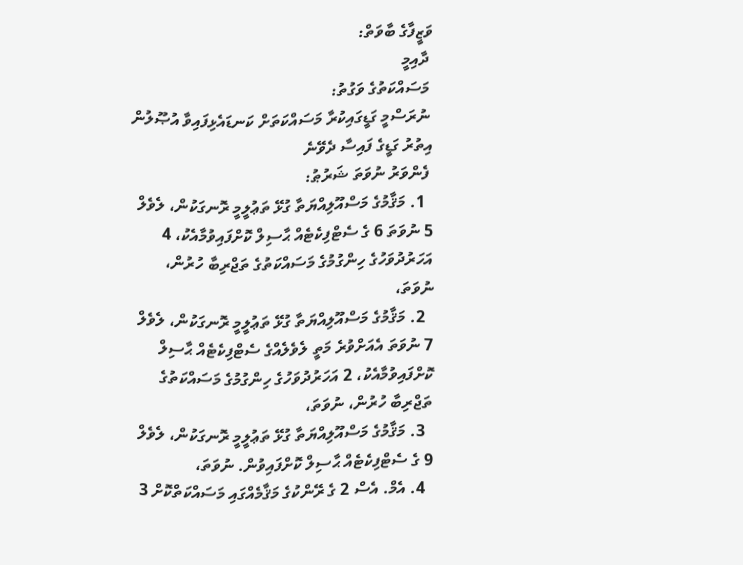ވަޒީފާގެ ބާވަތް:
 ދާއިމީ
 މަސައްކަތުގެ ވަގުތު:
 ނުރަސްމީ ގަޑީގައިކުރާ މަސައްކަތަށް ކަނޑައެޅިފައިވާ އުޞޫލުން އިތުރު ގަޑީގެ ފައިސާ ދެވޭނެ
 ފެންވަރު ނުވަތަ ޝަރުޠު:
  1. މަޤާމުގެ މަސްއޫލިއްޔަތާ ގުޅޭ ތަޢުލީމީ ރޮނގަކުން، ލެވެލް 5 ނުވަތަ 6 ގެ ސެޓްފިކެޓެއް ޙާސިލް ކޮށްފައިވުމާއެކު، 4 އަހަރުދުވަހުގެ ހިންގުމުގެ މަސައްކަތުގެ ތަޖްރިބާ ހުރުން، ނުވަތަ،
  2. މަޤާމުގެ މަސްއޫލިއްޔަތާ ގުޅޭ ތަޢުލީމީ ރޮނގަކުން، ލެވެލް 7 ނުވަތަ އެއަށްވުރެ މަތީ ލެވެލެއްގެ ސެޓްފިކެޓެއް ޙާސިލް ކޮށްފައިވުމާއެކު، 2 އަހަރުދުވަހުގެ ހިންގުމުގެ މަސައްކަތުގެ ތަޖްރިބާ ހުރުން، ނުވަތަ،
  3. މަޤާމުގެ މަސްއޫލިއްޔަތާ ގުޅޭ ތަޢުލީމީ ރޮނގަކުން، ލެވެލް 9 ގެ ސެޓްފިކެޓެއް ޙާސިލް ކޮށްފައިވުން. ނުވަތަ،
  4. އެމް. އެސް 2 ގެ ރޭންކުގެ މަޤާމެއްގައި މަސައްކަތްކޮށް 3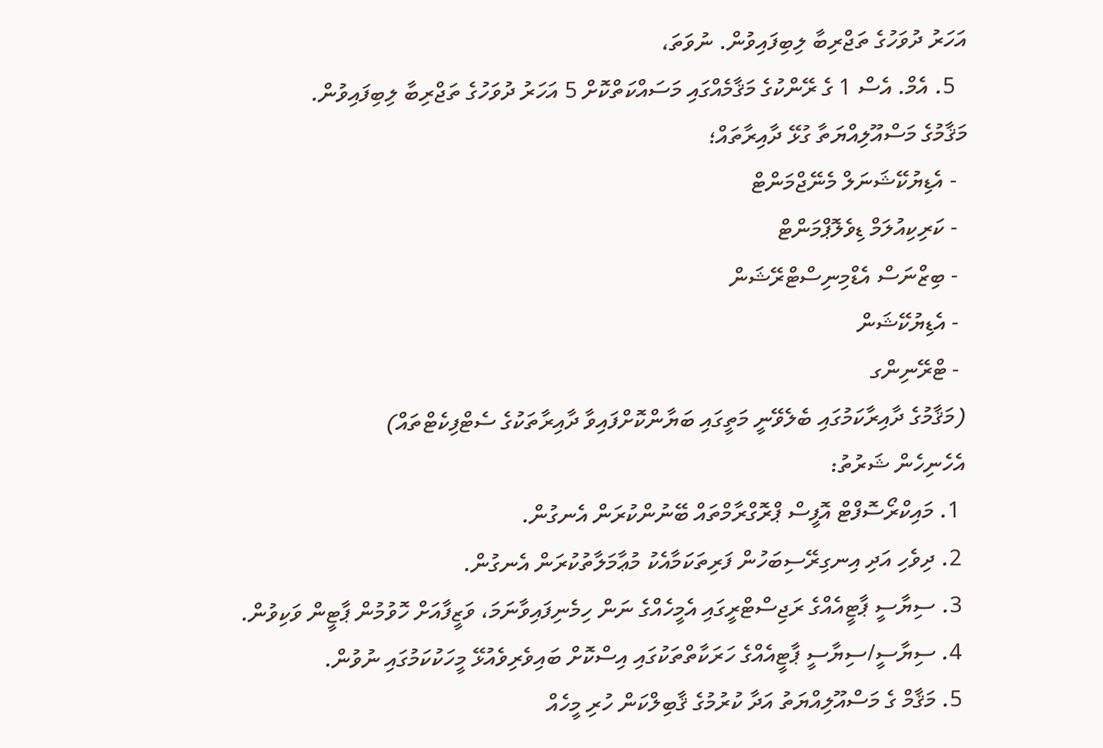އަހަރު ދުވަހުގެ ތަޖްރިބާ ލިބިފައިވުން. ނުވަތަ،
  5. އެމް. އެސް 1 ގެ ރޭންކުގެ މަޤާމެއްގައި މަސައްކަތްކޮށް 5 އަހަރު ދުވަހުގެ ތަޖްރިބާ ލިބިފައިވުން.
މަޤާމުގެ މަސްއޫލިއްޔަތާ ގުޅޭ ދާއިރާތައް؛
  - އެޑިޔުކޭޝަނަލް މެނޭޖްމަންޓް
  - ކަރިކިއުލަމް ޑިވެލޮޕްމަންޓް
  - ބިޒްނަސް އެޑްމިނިސްޓްރޭޝަން
  - އެޑިޔުކޭޝަން
  - ޓްރޭނިންގ
 (މަޤާމުގެ ދާއިރާކަމުގައި ބެލެވޭނީ މަތީގައި ބަޔާންކޮށްފައިވާ ދާއިރާތަކުގެ ސެޓްފިކެޓްތައް)
 އެހެނިހެން ޝަރުތު:
  1. މައިކްރޯސޮފްޓް އޮފީސް ޕްރޮގްރާމްތައް ބޭނުންކުރަން އެނގުން.
  2. ދިވެހި އަދި އިނގިރޭސިބަހުން ފަރިތަކަމާއެކު މުޢާމަލާތުކުރަން އެނގުން.
  3. ސިޔާސީ ޕާޓީއެއްގެ ރަޖިސްޓްރީގައި އެމީހެއްގެ ނަން ހިމެނިފައިވާނަމަ، ވަޒީފާއަށް ހޮވުމުން ޕާޓީން ވަކިވުން.
  4. ސިޔާސީ/ސިޔާސީ ޕާޓީއެއްގެ ހަރަކާތްތަކުގައި އިސްކޮށް ބައިވެރިވެއުޅޭ މީހަކުކަމުގައި ނުވުން.
  5. މަޤާމް ގެ މަސްއޫލިއްޔަތު އަދާ ކުރުމުގެ ޤާބިލްކަން ހުރި މީހެއް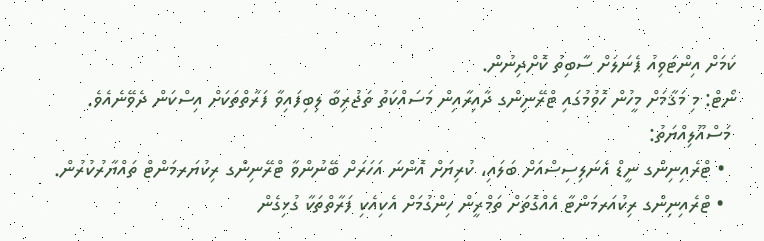ކަމަށް އިންޓަވިއު ޕެނަލަށް ސާބިތު ކޮށްދިނުން.
ނޯޓް: މި މަޤާމަށް މީހުން ހޮވުމުގައި ޓްރޭނިންގ ދާއިރާއިން މަސައްކަތު ތަޖުރިބާ ލިބިފައިވާ ފަރާތްތަކަށް އިސްކަން ދެވޭނެއެވެ.
 މަސްއޫލިއްޔަތު:
  • ޓްރެއިނިންގ ނީޑް އެނަލިސިސްއަށް ބަލައި، ކުރިޔަށް އޮންނަ އަހަރަށް ބޭނުންވާ ޓްރޭނިންގ ރިކުޔަރމަންޓް ތައްޔާރުކުރުން.
  • ޓްރެއިނިންގ ރިކުއަރމަންޓާ އެއްގޮތަށް ތަމްރީން ހިންގުމަށް އެކިއެކި ފަރާތްތަކާ ގުޅިގެން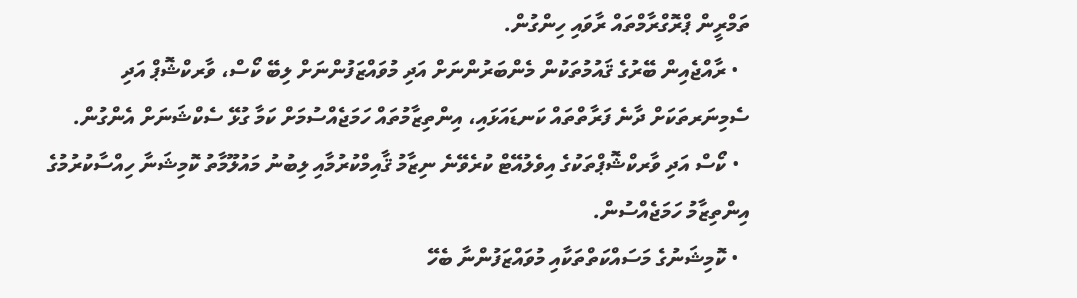ތަމްރީން ޕްރޮގްރާމްތައް ރާވައި ހިންގުން.
  • ރާއްޖެއިން ބޭރުގެ ޤައުމުތަކުން މެންބަރުންނަށް އަދި މުވައްޒަފުންނަށް ލިބޭ ކޯސް، ވާރކްޝޮޕް އަދި ސެމިނަރތަކަށް ދާނެ ފަރާތްތައް ކަނޑައަޅައި، އިންތިޒާމުތައް ހަމަޖެއްސުމަށް ކަމާ ގުޅޭ ސެކްޝަނަށް އެންގުން.
  • ކޯސް އަދި ވާރކްޝޮޕްތަކުގެ އިވެލުއޭޓް ކުރެވޭނެ ނިޒާމު ޤާއިމްކުރުމާއި ލިބުނު މައުލޫމާތު ކޮމިޝަނާ ހިއްސާކުރުމުގެ އިންތިޒާމު ހަމަޖެއްސުން.
  • ކޮމިޝަނުގެ މަސައްކަތްތަކާއި މުވައްޒަފުންނާ ބެހޭ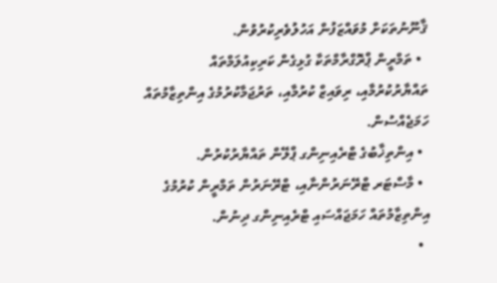ޤާނޫނުތަކަށް މުވައްޒަފުން އަހުލުވެރިކުރުވުން.
  • ތަމްރީން ޕްރޮގްރާމްތަކާ ގުޅިގެން ކަރިކިއުލަމްތައް ތައްޔާރުކުރުމާއި، ރިވައިޒް ކުރުމާއި، ތަރުޖަމާކުރުމުގެ އިންތިޒާމުތައް ހަމަޖެއްސުން.
  • އިންތިޚާބުގެ ޓްރެއިނިންގ ޕްލޭން ތައްޔާރުކުރުން.
  • މާސްޓަރ ޓްރޭނަރުންނާއި، ޓްރޭނަރުން ތަމްރީން ކުރުމުގެ އިންތިޒާމުތައް ހަމަޖައްސައި ޓްރެއިނިންގ ދިނުން.
  •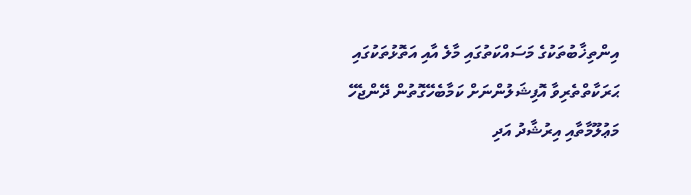އިންތިޚާބުތަކުގެ މަސައްކަތުގައި މާލެ އާއި އަތޮޅުތަކުގައި ޙަރަކާތްތެރިވާ އޮފިޝަލުންނަށް ކަމާބެހޭގޮތުން ދޭންޖެހޭ މަޢުލޫމާތާއި އިރުޝާދު އަދި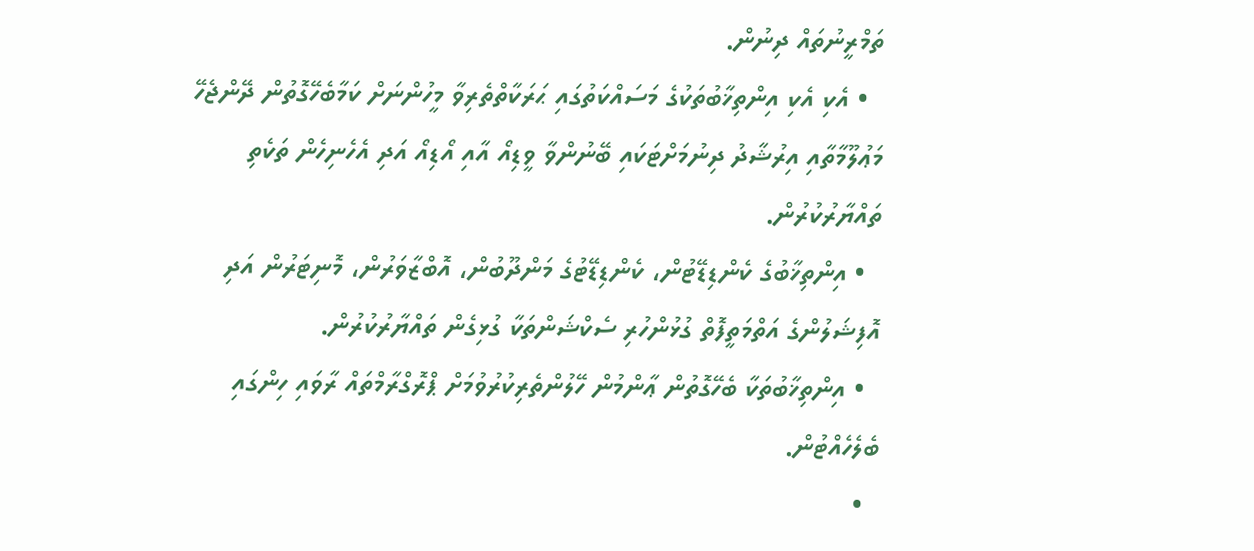ތަމްރީނުތައް ދިނުން.
  • އެކި އެކި އިންތިޚާބުތަކުގެ މަސައްކަތުގައި ޙަރަކާތްތެރިވާ މީހުންނަށް ކަމާބެހޭގޮތުން ދޭންޖެހޭ މަޢުލޫމާތާއި އިރުޝާދު ދިނުމަށްޓަކައި ބޭނުންވާ ވީޑިއޯ އާއި އޯޑިއޯ އަދި އެހެނިހެން ތަކެތި ތައްޔާރުކުރުން.
  • އިންތިޚާބުގެ ކެންޑިޑޭޓުން، ކެންޑިޑޭޓުގެ މަންދޫބުން، އޮބްޒާވަރުން، މޮނިޓަރުން އަދި އޮފިޝަލުންގެ އަތްމަތީފޮތް ގުޅުންހުރި ސެކްޝަންތަކާ ގުޅިގެން ތައްޔާރުކުރުން.
  • އިންތިޚާބުތަކާ ބެހޭގޮތުން ޢާންމުން ހޭލުންތެރިކުރުވުމަށް ޕްރޮގްރާމްތައް ރާވައި ހިންގައި ބެލެހެއްޓުން.
  •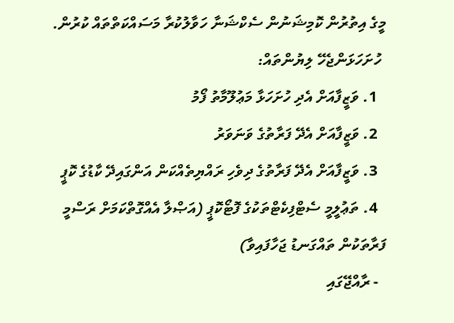މީގެ އިތުރުން ކޮމިޝަނުން ސެކްޝަނާ ހަވާލުކުރާ މަސައްކަތްތައް ކުރުން.
 ހުށަހަޅަންޖެހޭ ލިޔުންތައް:
  1. ވަޒީފާއަށް އެދި ހުށަހަޅާ މަޢުލޫމާތު ފޯމު
  2. ވަޒީފާއަށް އެދޭ ފަރާތުގެ ވަނަވަރު
  3. ވަޒީފާއަށް އެދޭ ފަރާތުގެ ދިވެހި ރައްޔިތެއްކަން އަންގައިދޭ ކާޑުގެ ކޮޕީ
  4. ތަޢުލީމީ ސެޓްފިކެޓްތަކުގެ ފޮޓޯކޮޕީ (އަޞްލާ އެއްގޮތްކަމަށް ރަސްމީ ފަރާތަކުން ތައްގަނޑު ޖަހާފައިވާ)
  - ރާއްޖޭގައި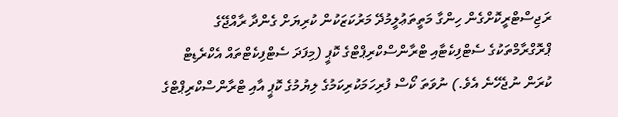ރަޖިސްޓްރީކޮށްގެން ހިންގާ މަތީތަޢުލީމުދޭ މަރުކަޒަކުން ކުރިޔަށް ގެންދާ ރާއްޖޭގެ ޕްރޮގްރާމްތަކުގެ ސެޓްފިކެޓާއި ޓްރާންސްކްރިޕްޓްގެ ކޮޕީ (މިފަދަ ސެޓްފިކެޓްތައް އެކްރެޑިޓް ކުރަން ނުޖެހޭނެ އެވެ.) ނުވަތަ ކޯސް ފުރިހަމަކުރިކަމުގެ ލިޔުމުގެ ކޮޕީ އާއި ޓްރާންސްކްރިޕްޓްގެ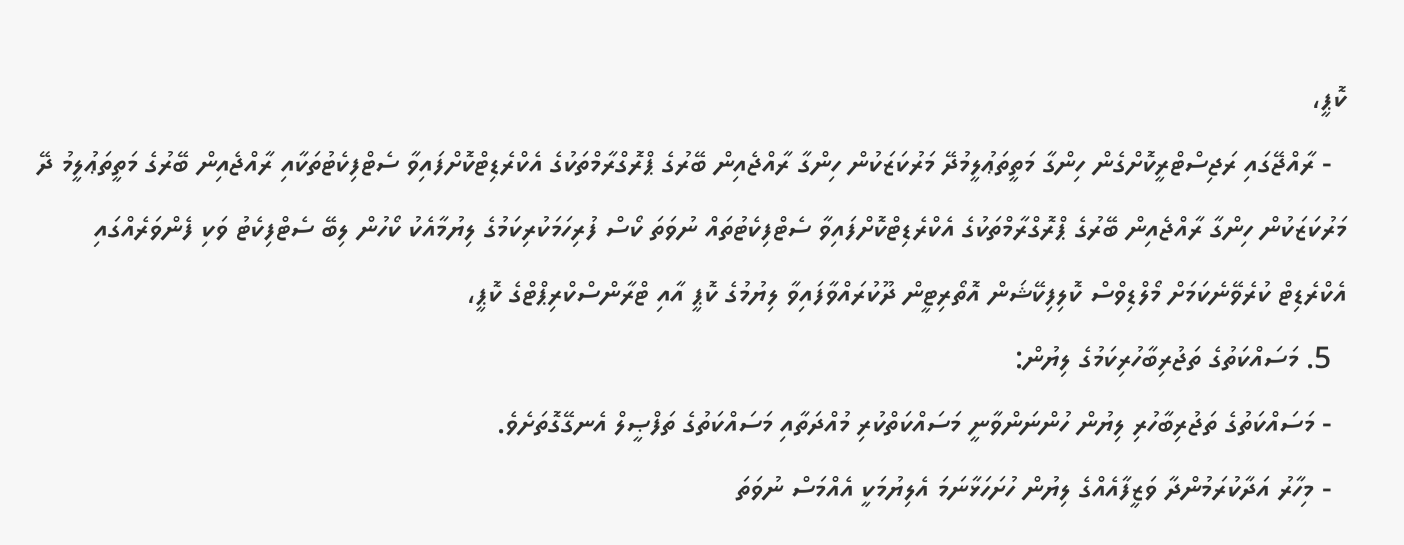ކޮޕީ،
  - ރާއްޖޭގައި ރަޖިސްޓްރީކޮށްގެން ހިންގާ މަތީތަޢުލީމުދޭ މަރުކަޒަކުން ހިންގާ ރާއްޖެއިން ބޭރުގެ ޕްރޮގްރާމްތަކުގެ އެކްރެޑިޓްކޮށްފައިވާ ސެޓްފިކެޓުތަކާއި ރާއްޖެއިން ބޭރުގެ މަތީތަޢުލީމު ދޭ މަރުކަޒަކުން ހިންގާ ރާއްޖެއިން ބޭރުގެ ޕްރޮގްރާމްތަކުގެ އެކްރެޑިޓްކޮށްފައިވާ ސެޓްފިކެޓުތައް ނުވަތަ ކޯސް ފުރިހަމަކުރިކަމުގެ ލިޔުމާއެކު ކޯހުން ލިބޭ ސެޓްފިކެޓު ވަކި ފެންވަރެއްގައި އެކްރެޑިޓް ކުރެވޭނެކަމަށް މޯލްޑިވްސް ކޮލިފިކޭޝަން އޮތޯރިޓީން ދޫކުރައްވާފައިވާ ލިޔުމުގެ ކޮޕީ އާއި ޓްރާންސްކްރިޕްޓްގެ ކޮޕީ،
  5. މަސައްކަތުގެ ތަޖުރިބާހުރިކަމުގެ ލިޔުން:
  - މަސައްކަތުގެ ތަޖުރިބާހުރި ލިޔުން ހުންނަންވާނީ މަސައްކަތްކުރި މުއްދަތާއި މަސައްކަތުގެ ތަފްޞީލް އެނގޭގޮތަށެވެ.
  - މިހާރު އަދާކުރަމުންދާ ވަޒީފާއެއްގެ ލިޔުން ހުށަހަޅާނަމަ އެލިޔުމަކީ އެއްމަސް ނުވަތަ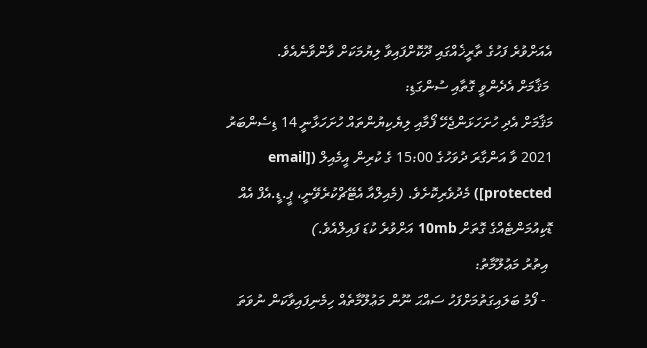އެއަށްވުރެ ފަހުގެ ތާރީޚެއްގައި ދޫކޮށްފައިވާ ލިޔުމަކަށް ވާންވާނެއެވެ.
 މަޤާމަށް އެދެންވީ ގޮތާއި ސުންގަޑި:
މަޤާމަށް އެދި ހުށަހަޅަންޖެހޭ ފޯމާއި ލިޔެކިޔުންތައް ހުށަހަޅާނީ 14 ޑިސެންބަރު 2021 ވާ އަންގާރަ ދުވަހުގެ 15:00 ގެ ކުރިން އީމެއިލް ([email protected]) މެދުވެރިކޮށެވެ. (މެއިލްއާ އެޓޭޗްކުރެވޭނީ، ޕީ.ޑީ.އެފް އެއް ޑޮކިއުމަންޓެއްގެ ގޮތަށް 10mb އަށްވުރެ ކުޑަ ފައިލްއެވެ.)
 އިތުރު މަޢުލޫމާތު:
  - ފޯމު ބަލައިގަތުމަށްފަހު ސައްޙަ ނޫން މަޢުލޫމާތެއް ހިމެނިފައިވާކަން ނުވަތަ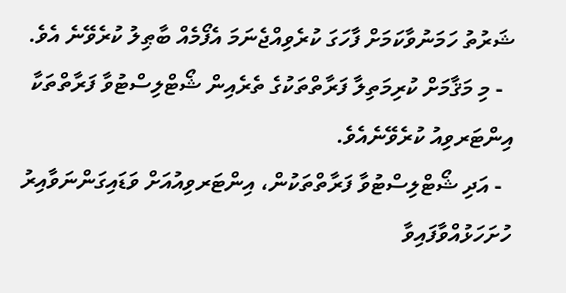ޝަރުތު ހަމަނުވާކަމަށް ފާހަގަ ކުރެވިއްޖެނަމަ އެފޯމެއް ބާޠިލު ކުރެވޭނެ އެވެ.
  - މި މަޤާމަށް ކުރިމަތިލާ ފަރާތްތަކުގެ ތެރެއިން ޝޯޓްލިސްޓުވާ ފަރާތްތަކާ އިންޓަރވިއު ކުރެވޭނެއެވެ.
  - އަދި ޝޯޓްލިސްޓުވާ ފަރާތްތަކުން، އިންޓަރވިއުއަށް ވަޑައިގަންނަވާއިރު ހުށަހަޅުއްވާފައިވާ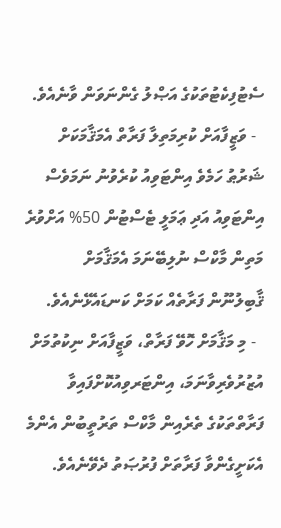ސެޓުފިކެޓުތަކުގެ އަޞްލު ގެންނަވަން ވާނެއެވެ.
  - ވަޒީފާއަށް ކުރިމަތިލާ ފަރާތް އެމަޤާމަކަށް ޝަރުޠު ހަމެވެ އިންޓަވިއު ކުރެވުނު ނަމަވެސް އިންޓަވިއު އަދި ޢަމަލީ ޓެސްޓުން 50% އަށްވުރެ މަތިން މާކްސް ނުލިބޭނަމަ އެމަޤާމަށް ޤާބިލުނޫން ފަރާތެއް ކަމަށް ކަނޑައެޅޭނެއެވެ.
  - މި މަޤާމަށް ހޮވޭ ފަރާތް، ވަޒީފާއަށް ނިކުތުމަށް އުޒުރުވެރިވާނަމަ، އިންޓަރވިއުކޮށްފައިވާ ފަރާތްތަކުގެ ތެރެއިން މާކްސް ތަރުތީބުން އެންމެ އެކަށީގެންވާ ފަރާތަށް ފުރުޞަތު ދެވޭނެއެވެ.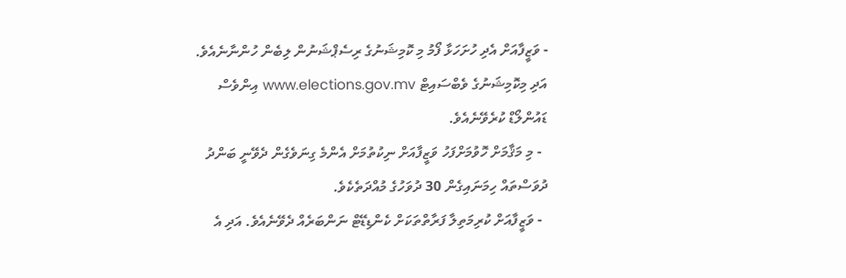- ވަޒީފާއަށް އެދި ހުށަހަޅާ ފޯމު މި ކޮމިޝަނުގެ ރިސެޕްޝަނުން ލިބެން ހުންނާނެއެވެ. އަދި މިކޮމިޝަނުގެ ވެބްސައިޓް www.elections.gov.mv އިންވެސް ޑައުންލޯޑް ކުރެވޭނެއެވެ.
  - މި މަޤާމަށް ހޮވުމަށްފަހު ވަޒީފާއަށް ނިކުތުމަށް އެންމެ ގިނަވެގެން ދެވޭނީ ބަންދު ދުވަސްތައް ހިމަނައިގެން 30 ދުވަހުގެ މުއްދަތެކެވެ.
  - ވަޒީފާއަށް ކުރިމަތިލާ ފަރާތްތަކަށް ކެންޑިޑޭޓް ނަންބަރެއް ދެވޭނެއެވެ. އަދި އެ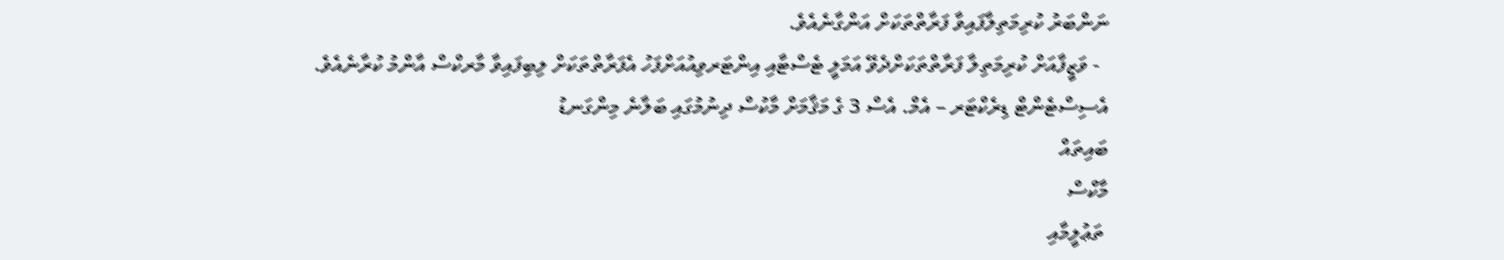ނަންބަރު ކުރިމަތިލާފައިވާ ފަރާތްތަކަށް އަންގާނެއެވެ.
  - ވަޒީފާއަށް ކުރިމަތިލާ ފަރާތްތަކަށްދެވޭ އަމަލީ ޓެސްޓާއި އިންޓަރވިއުއަށްފަހު އެފަރާތްތަކަށް ލިބިފައިވާ މާރކްސް އާންމު ކުރާނެއެވެ.
އެސިސްޓެންޓް ޑިރެކްޓަރ – އެމް. އެސް 3 ގެ މަޤާމަށް މާކުސް ދިނުމުގައި ބަލާނެ މިންގަނޑު
ބައިތައް
މާކްސް
 ތަޢުލީމާއި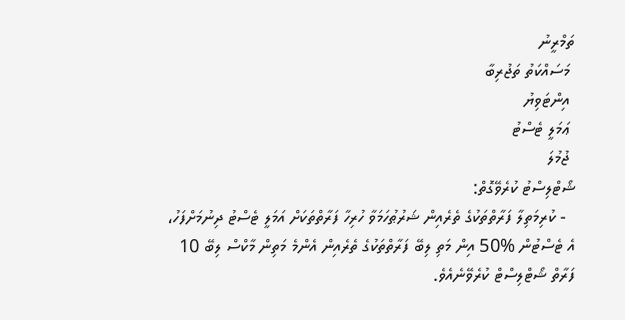ތަމްރީނު
 މަސައްކަތު ތަޖުރިބާ
 އިންޓަވިޔު
 ޢަމަލީ ޓެސްޓު
 ޖުމުލަ
ޝޯޓްލިސްޓު ކުރެވޭގޮތް:
  - ކުރިމަތިލާ ފަރާތްތަކުގެ ތެރެއިން ޝަރުޠުހަމަވާ ހުރިހާ ފަރާތްތަކަށް އަމަލީ ޓެސްޓު ދިނުމަށްފަހު، އެ ޓެސްޓުން %50 އިން މަތި ލިބޭ ފަރާތްތަކުގެ ތެރެއިން އެންމެ މަތިން މާކްސް ލިބޭ 10 ފަރާތް ޝޯޓްލިސްޓް ކުރެވޭނެއެވެ.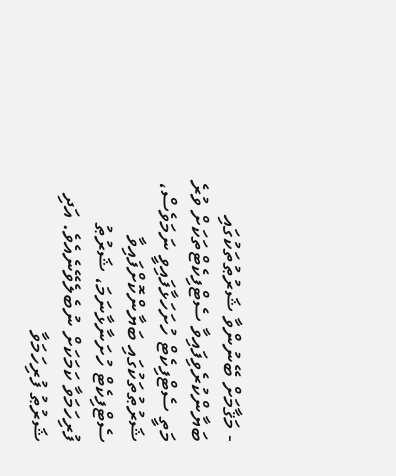- މަޤާމަށް ބޭނުންވާ ޝަރުޠުތަކުގައި ބަޔާންކުރެވިފައިވާ ސެޓްފިކެޓްތަކަށް ވުރެ މަތީ ސެޓްފިކެޓް ހުށަހަޅާފައިވީ ނަމަވެސް، ޝަރުޠުތަކުގައި ބަޔާންކޮށްފައިވާ ސެޓްފިކެޓް ހުށަނާޅާނަމަ، ޝަރުޠު ފުރިހަމަވާ ކަމަކަށް ނުބެލެވޭނެއެވެ. އަދި ޝަރުޠު ފުރިހަމަވާ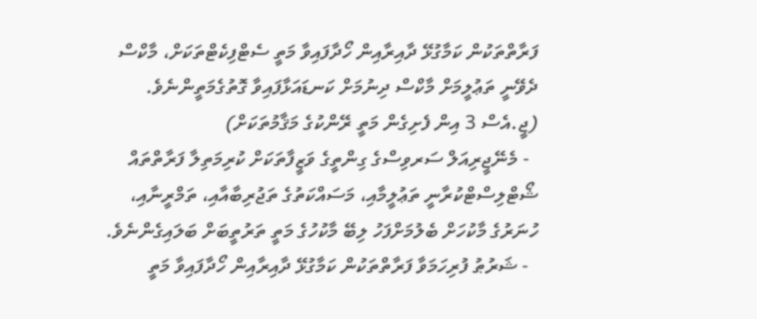ފަރާތްތަކުން ކަމާގުޅޭ ދާއިރާއިން ހޯދާފައިވާ މަތީ ސެޓްފިކެޓްތަކަށް، މާކްސް ދެވޭނީ ތަޢުލީމަށް މާކްސް ދިނުމަށް ކަނޑައަޅާފައިވާ ގޮތުގެމަތީންނެވެ. (ޖީ.އެސް 3 އިން ފެށިގެން މަތީ ރޭންކުގެ މަޤާމުތަކަށް)
  - މެނޭޖީރިއަލް ސަރވިސްގެ ގިންތީގެ ވަޒީފާތަކަށް ކުރިމަތިލާ ފަރާތްތައް ޝޯޓްލިސްޓްކުރާނީ ތަޢުލީމާއި، މަސައްކަތުގެ ތަޖުރިބާއާއި، ތަމްރީނާއި، ހުނަރުގެ މާކުހަށް ބެލުމަށްފަހު ލިބޭ މާކުހުގެ މަތީ ތަރުތީބަށް ބަލައިގެންނެވެ.
  - ޝަރުޠު ފުރިހަމަވާ ފަރާތްތަކުން ކަމާގުޅޭ ދާއިރާއިން ހޯދާފައިވާ މަތީ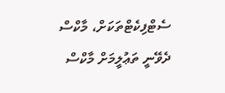ސެޓްފިކެޓްތަކަށް، މާކްސް ދެވޭނީ ތަޢުލީމަށް މާކްސް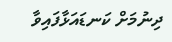ދިނުމަށް ކަނޑައަޅާފައިވާ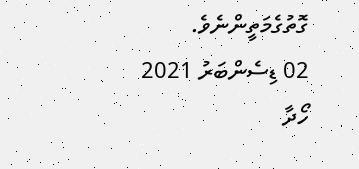ގޮތުގެމަތީންނެވެ.
02 ޑިސެންބަރު 2021
ހޯދާ